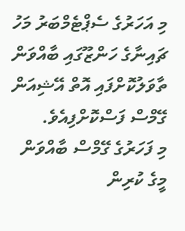މި އަހަރުގެ ސެޕްޓެމްބަރު މަހު ޗައިނާގެ ހަންޒޫގައި ބާއްވަން ތާވަލުކޮށްފައި އޮތް އޭޝިއަން ގޭމްސް ފަސްކޮށްފިއެވެ.
މި ފަހަރުގެ ގޭމްސް ބާއްވަން މީގެ ކުރިން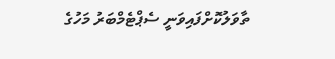ތާވަލުކޮށްފައިވަނީ ސެޕްޓެމްބަރު މަހުގެ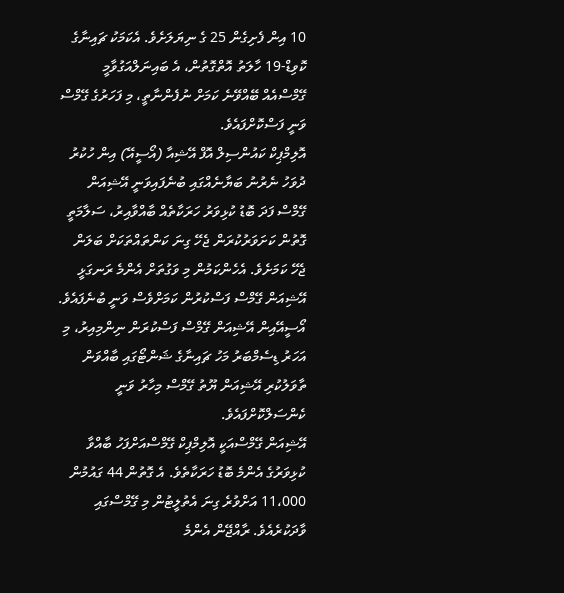10 އިން ފެށިގެން 25 ގެ ނިޔަލަށެވެ. އެކަމަކު ޗައިނާގެ ކޮވިޑް-19 ހާލަތު އޮތްގޮތުން، އެ ބައިނަލްއަގުވާމީ ގޭމްސްއެއް ބޭއްވޭނެ ކަމަށް ނުފެންނާތީ، މި ފަހަރުގެ ގޭމްސް ވަނީ ފަސްކޮށްފައެވެ.
އޮލިމްޕިކް ކައުންސިލް އޮފް އޭޝިއާ (އޯސީއޭ) އިން ހުކުރު ދުވަހު ނެރުނު ބަޔާނެއްގައި ބުނެފައިވަނީ އޭޝިއަން ގޭމްސް ފަދަ ބޮޑު ކުޅިވަރު ހަރަކާތެއް ބާއްވާއިރު، ސަލާމަތީ ގޮތުން ކަށަވަރުކުރަން ޖެހޭ ގިނަ ކަންތައްތަކަށް ބަލަން ޖެހޭ ކަމަށެވެ. އެހެންކަމުން މި ވަގުތަށް އެންމެ ރަނގަޅީ އޭޝިއަން ގޭމްސް ފަސްކުރުން ކަމަށްވެސް ވަނީ ބުނެފައެވެ.
އޯސީއޭއިން އޭޝިއަން ގޭމްސް ފަސްކުރަން ނިންމިއިރު، މި އަހަރު ޑިސެމްބަރު މަހު ޗައިނާގެ ޝަންޓޯގައި ބާއްވަން ތާވަލުކުރި އޭޝިއަން ޔޫތު ގޭމްސް މިހާރު ވަނީ ކެންސަލްކޮށްފައެވެ.
އޭޝިއަން ގޭމްސްއަކީ އޮލިމްޕިކް ގޭމްސްއަށްފަހު ބާއްވާ ކުޅިވަރުގެ އެންމެ ބޮޑު ހަރަކާތެވެ. އެ ގޮތުން 44 ގައުމުން 11،000 އަށްވުރެ ގިނަ އެތުލީޓުން މި ގޭމްސްގައި ވާދަކުރެއެވެ. ރާއްޖޭން އެންމެ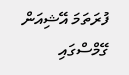ފުރަތަމަ އޭޝިއަން ގޭމްސްގައި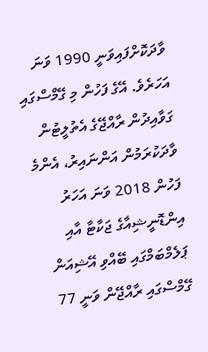ވާދަކޮށްފައިވަނީ 1990 ވަނަ އަހަރެވެ. އޭގެ ފަހުން މި ގޭމްސްގައި ގަވާއިދުން ރާއްޖޭގެ އެތުލީޓުން ވާދަކުރަމުން އަންނައިރު، އެންމެ ފަހުން 2018 ވަނަ އަހަރު އިންޑޮނީޝިއާގެ ޖަކާޓާ އާއި ޕަލެމްބަމްގައި ބޭއްވި އޭޝިއަން ގޭމްސްގައި ރާއްޖޭން ވަނީ 77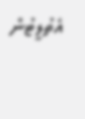އެތުލީޓުން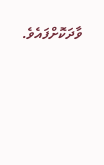ވާދަކޮށްފައެވެ.